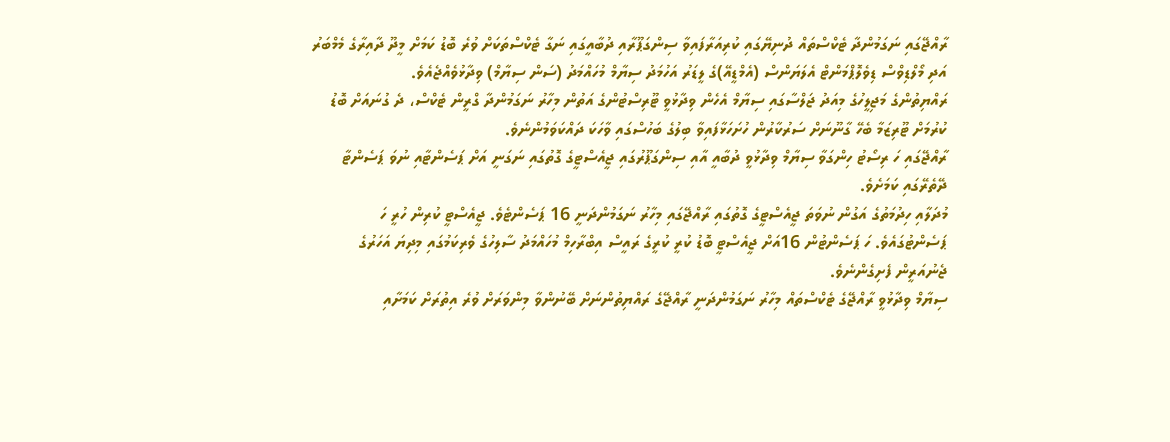ރާއްޖޭގައި ނަގަމުންދާ ޓެކްސްތައް ދުނިޔޭގައި ކުރިއަރާފައިވާ ސިންގަޕޫރާއި ދުބާއީގައި ނަގާ ޓެކްސްތަކަށް ވުރެ ބޮޑު ކަމަށް މީދޫ ދާއިރާގެ މެމްބަރު އަދި މޯލްޑިވްސް ޑިވެލޮޕްމަންޓް އެލަޔަންސް (އެމްޑީއޭ)ގެ ލީޑަރު އަހުމަދު ސިޔާމް މުހައްމަދު (ސަން ސިޔާމް) ވިދާޅުވެއްޖެއެވެ.
ރައްޔިތުންގެ މަޖިލީހުގެ މިއަދު ޖަލްސާގައި ސިޔާމް އެހެން ވިދާޅުވީ ޓޫރިސްޓުންގެ އަތުން މިހާރު ނަގަމުންދާ ގްރީން ޓެކްސް، ދެ ގުނައަށް ބޮޑު ކުރުމަށް ޓޫރިޒަމާ ބެހޭ ގާނޫނަށް ސަރުކާރުން ހުށަހަޅާފައިވާ ބިލުގެ ބަހުސްގައި ވާހަކަ ދައްކަވަމުންނެވެ.
ރާއްޖޭގައި ހަ ރިސޯޓު ހިންގަވާ ސިޔާމް ވިދާޅުވީ ދުބާއީ އާއި ސިންގަޕޫރުގައި ޖީއެސްޓީގެ ގޮތުގައި ނަގަނީ އަށް ޕަސެންޓާއި ނުވަ ޕަސެންޓާ ދޭތެރޭގައި ކަމަށެވެ.
މުދަލާއި ހިދުމަތުގެ އަގުން ނުވަތަ ޖީއެސްޓީގެ ގޮތުގައި ރާއްޖޭގައި މިހާރު ނަގަމުންދަނީ 16 ޕަސެންޓެވެ. ޖީއެސްޓީ ކުރިން ހުރީ ހަ ޕަސެންޓުގައެވެ. ހަ ޕަސެންޓުން 16އަށް ޖީއެސްޓީ ބޮޑު ކުރީ ކުރީގެ ރައީސް އިބްރާހިމް މުހައްމަދު ސާލިހުގެ ވެރިކަމުގައި މިދިޔަ އަހަރުގެ ޖެނުއަރީން ފެށިގެންނެވެ.
ސިޔާމް ވިދާޅުވީ ރާއްޖޭގެ ޓެކްސްތައް މިހާރު ނަގަމުންދަނީ ރާއްޖޭގެ ރައްޔިތުންނަށް ބޭނުންވާ މިންވަރަށް ވުރެ އިތުރަށް ކަމަށާއި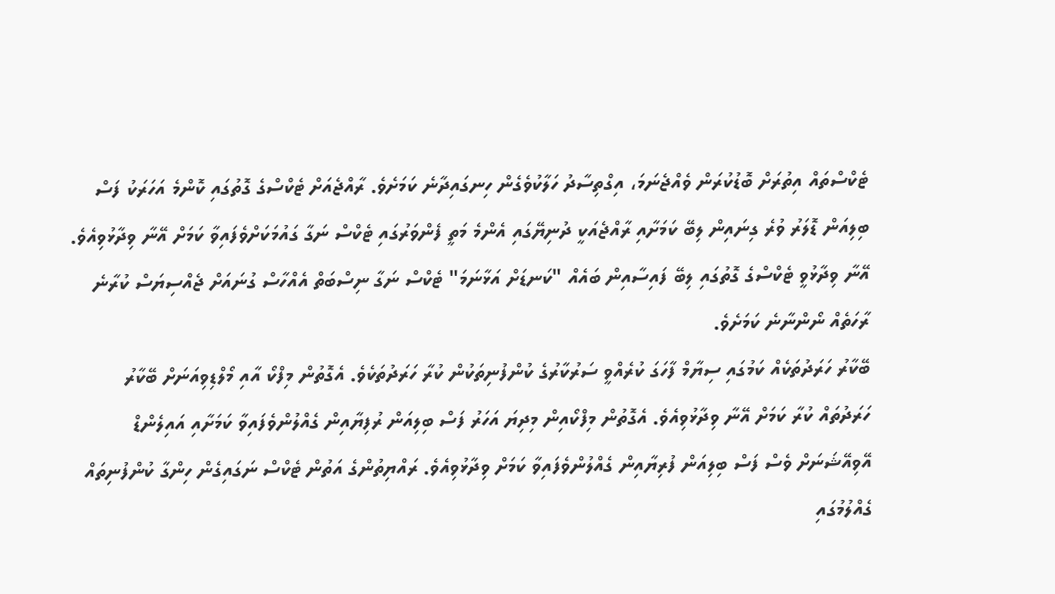ޓެކްސްތައް އިތުރަށް ބޮޑުކުރަން ވެއްޖެނަމަ، އިގްތިސާދު ހަލާކުވެގެން ހިނގައިދާނެ ކަމަށެވެ. ރާއްޖެއަށް ޓެކްސްގެ ގޮތުގައި ކޮންމެ އަހަރަކު ފަސް ބިލިއަން ޑޮލަރު ވުރެ ގިނައިން ލިބޭ ކަމަށާއި ރާއްޖެއަކީ ދުނިޔޭގައި އެންމެ މަތީ ފެންވަރުގައި ޓެކްސް ނަގާ ގައުމަކަށްވެފައިވާ ކަމަށް އޭނާ ވިދާޅުވިއެވެ.
އޭނާ ވިދާޅުވީ ޓެކްސްގެ ގޮތުގައި ލިބޭ ފައިސާއިން ބައެއް "ކަނޑަށް އަޅާނަމަ" ޓެކްސް ނަގާ ނިސްބަތް އެއްހާސް ގުނައަށް ޖެއްސިޔަސް ކުރާނެ ރާހަތެއް ނޯންނާނެ ކަމަށެވެ.
ބޭކާރު ހަރަދުތަކެއް ކަމުގައި ސިޔާމް ފާހަގަ ކުރެއްވީ ސަރުކާރުގެ ކުންފުނިތަކުން ކުރާ ހަރަދުތަކެވެ. އެގޮތުން މިފްކޯ އާއި މޯލްޑިވިއަނަށް ބޭކާރު ހަރަދުތައް ކުރާ ކަމަށް އޭނާ ވިދާޅުވިއެވެ. އެގޮތުން މިފްކޯއިން މިދިޔަ އަހަރު ފަސް ބިލިއަން ރުފިޔާއިން ގެއްލުންވެފައިވާ ކަމަށާއި އައިލެންޑް އޭވިއޭޝަނަށް ވެސް ފަސް ބިލިއަން ފުރިޔާއިން ގެއްލުންވެފައިވާ ކަމަށް ވިދާޅުވިއެވެ. ރައްޔިތުންގެ އަތުން ޓެކްސް ނަގައިގެން ހިންގާ ކުންފުނިތައް ގެއްލުމުގައި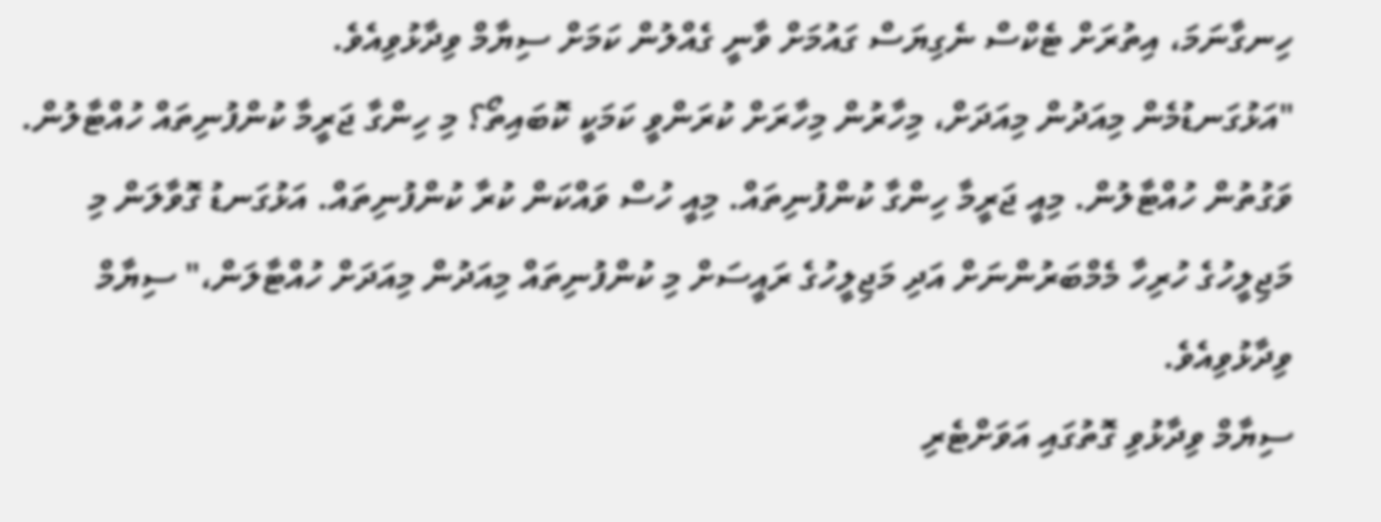ހިނގާނަމަ، އިތުރަށް ޓެކްސް ނެގިޔަސް ގައުމަށް ވާނީ ގެއްލުން ކަމަށް ސިޔާމް ވިދާޅުވިއެވެ.
"އަޅުގަނޑުމެން މިއަދުން މިއަދަށް، މިހާރުން މިހާރަށް ކުރަންވީ ކަމަކީ ކޮބައިތޯ؟ މި ހިންގާ ޖަރީމާ ކުންފުނިތައް ހުއްޓާލުން. ވަގުތުން ހުއްޓާލުން. މިއީ ޖަރީމާ ހިންގާ ކުންފުނިތައް. މިއީ ހުސް ވައްކަން ކުރާ ކުންފުނިތައް. އަޅުގަނޑު ގޮވާލަން މި މަޖިލީހުގެ ހުރިހާ މެމްބަރުންނަށް އަދި މަޖިލީހުގެ ރައީސަށް މި ކުންފުނިތައް މިއަދުން މިއަދަށް ހުއްޓާލަން،" ސިޔާމް ވިދާޅުވިއެވެ.
ސިޔާމް ވިދާޅުވި ގޮތުގައި އަވަށްޓެރި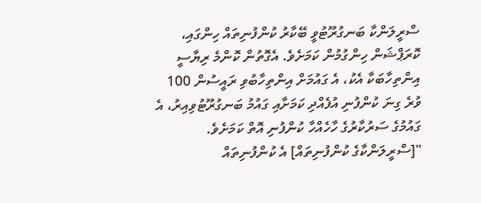ސްރީލަންކާ ބަނގުރޫޓުވީ ބޭކާރު ކުންފުނިތައް ހިންގައި، ކޮރަޕްޝަން ހިންގުމުން ކަމަށެވެ. އެގޮތުން ކޮންމެ ރިޔާސީ އިންތިހާބަކާ އެކު، އެ ގައުމަށް އިންތިހާބުވި ރައީސުން 100 ވުރެ ގިނަ ކުންފުނި އުފެއްދި ކަމަށާއި ގައުމު ބަނގުރޫޓުވިއިރު، އެ ގައުމުގެ ސަރުކާރުގެ ހާހެއްހާ ކުންފުނި އޮތް ކަމަށެވެ.
"[ސްރީލަންކާގެ ކުންފުނިތައް] އެ ކުންފުނިތައް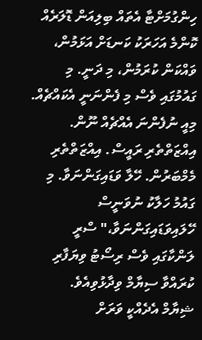ހިންގުމަށްޓާ އެތައް ބިލިއަން ޑޮލަރެއް ކޮންމެ އަހަރަކު ކަނޑަށް އަޅަމުން، ވައްކަން ކުރަމުން، މި ދަނީ. މި ގައުމުގައި ވެސް މި ފެންނަނީ އެކައްޗެއް. މިއީ ނުފެންނަ އެއްޗެއް ނޫން. އިއްޒަތްތެރި ރައީސް. އިއްޒަތްތެރި މެމްބަރުން. ހޭލާ ވަޑައިގަންނަވާ. މި ގައުމު ހަލާކު ނުވަނީސް ހޭލައިވަޑައިގަންނަވާ،" ސްރީ ލަންކާގައި ވެސް ރިސޯޓު ވިޔަފާރި ކުރައްވާ ސިޔާމް ވިދާޅުވިއެވެ.
ޝިޔާމް އެދެއްކީ ވަރަށް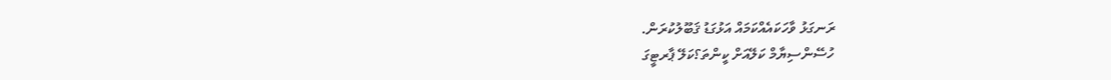ރަނގަޅު ވާހަކައެއްކަމައް އަޅުގަޑު ޤަބޫލުކުރަން.
ހުސޭންސިޔާމް ކަލޭއަށް ކީންތަ؟ކަލޭ ޕާރޓީގަ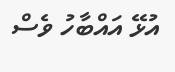އުޅޭ އައްބާހު ވެސް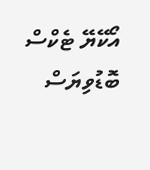އޯކޭޔޭ ޓެކްސް ބޮޑުވިޔަސް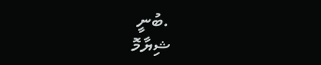.ބުނީ
ޝިޔާމޮ